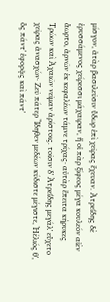μίσγον, ἀτὰρ βασιλεῦσιν ὕδωρ ἐπὶ χεῖρας ἔχευαν. Ἀτρεΐδης δὲ ἐρυσσάμενος χείρεσσι μάχαιραν, ἥ οἱ πὰρ ξίφεος μέγα κουλεόν αἰὲν ἄωρτο, ἀρνῶν ἐκ κεφαλέων τάμνε τρίχας· αὐτὰρ ἔπειτα κήρυκες Τρώων καὶ Ἀχαιῶν νεῖμαν ἀρίστοις. τοῖσιν δʼ Ἀτρεΐδης μεγάλʼ εὔχετο χεῖρας ἀνασχών· Ζεῦ πάτερ Ἴδηθεν μεδέων κύδιστε μέγιστε, Ἠέλιός θʼ, ὃς πάντʼ ἐφορᾷς καὶ πάντʼ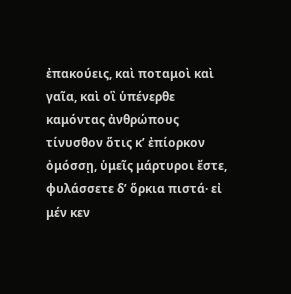ἐπακούεις, καὶ ποταμοὶ καὶ γαῖα, καὶ οἳ ὑπένερθε καμόντας ἀνθρώπους τίνυσθον ὅτις κʼ ἐπίορκον ὀμόσσῃ, ὑμεῖς μάρτυροι ἔστε, φυλάσσετε δʼ ὅρκια πιστά· εἰ μέν κεν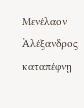Μενέλαον Ἀλέξανδρος καταπέφνῃ